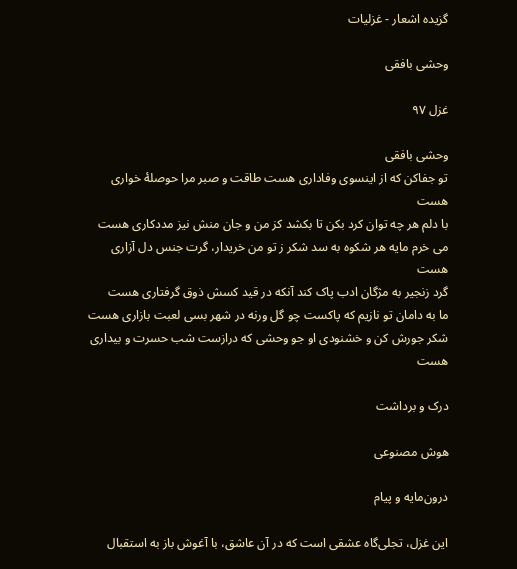گزیده اشعار - غزلیات

وحشی بافقی

غزل ۹۷

وحشی بافقی
تو جفاکن که از اینسوی وفاداری هست طاقت و صبر مرا حوصلهٔ خواری هست
با دلم هر چه توان کرد بکن تا بکشد کز من و جان منش نیز مددکاری هست
می خرم مایه هر شکوه به سد شکر ز تو من خریدار، گرت جنس دل آزاری هست
گرد زنجیر به مژگان ادب پاک کند آنکه در قید کسش ذوق گرفتاری هست
ما به دامان تو نازیم که پاکست چو گل ورنه در شهر بسی لعبت بازاری هست
شکر جورش کن و خشنودی او جو وحشی که درازست شب حسرت و بیداری هست

درک و برداشت

هوش مصنوعی

درون‌مایه و پیام

این غزل، تجلی‌گاه عشقی است که در آن عاشق، با آغوش باز به استقبال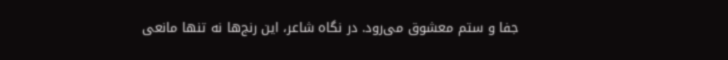جفا و ستم معشوق می‌رود. در نگاه شاعر، این رنج‌ها نه تنها مانعی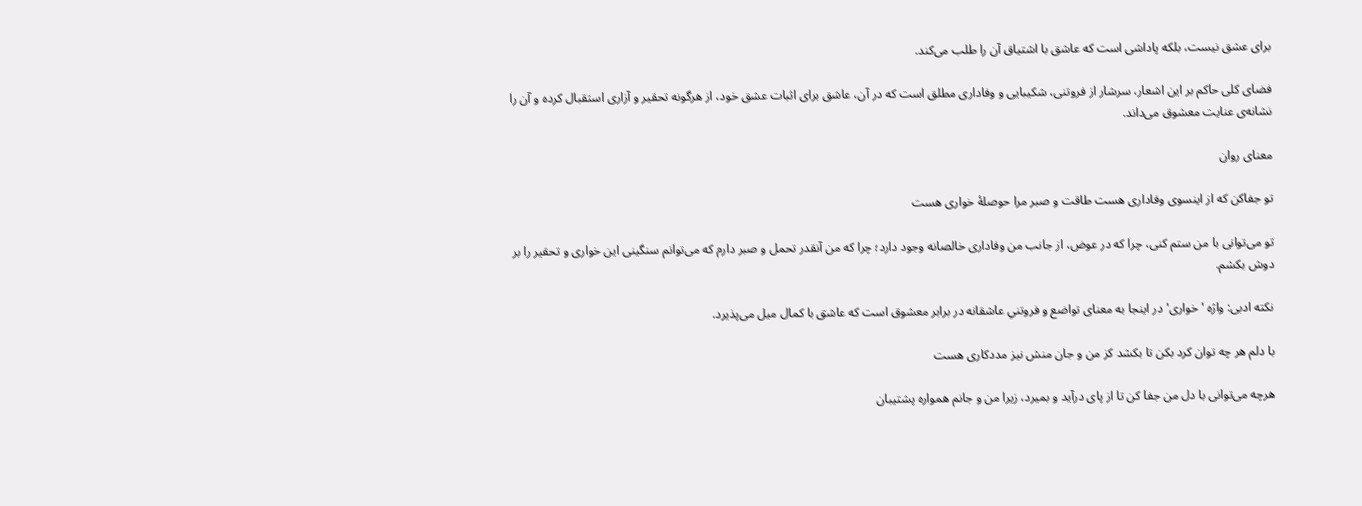برای عشق نیست، بلکه پاداشی است که عاشق با اشتیاق آن را طلب می‌کند.

فضای کلی حاکم بر این اشعار، سرشار از فروتنی، شکیبایی و وفاداری مطلق است که در آن، عاشق برای اثبات عشق خود، از هرگونه تحقیر و آزاری استقبال کرده و آن را نشانه‌ی عنایت معشوق می‌داند.

معنای روان

تو جفاکن که از اینسوی وفاداری هست طاقت و صبر مرا حوصلهٔ خواری هست

تو می‌توانی با من ستم کنی، چرا که در عوض، از جانب من وفاداری خالصانه وجود دارد؛ چرا که من آنقدر تحمل و صبر دارم که می‌توانم سنگینی این خواری و تحقیر را بر دوش بکشم.

نکته ادبی: واژه 'خواری' در اینجا به معنای تواضع و فروتنیِ عاشقانه در برابر معشوق است که عاشق با کمال میل می‌پذیرد.

با دلم هر چه توان کرد بکن تا بکشد کز من و جان منش نیز مددکاری هست

هرچه می‌توانی با دل من جفا کن تا از پای درآید و بمیرد، زیرا من و جانم همواره پشتیبان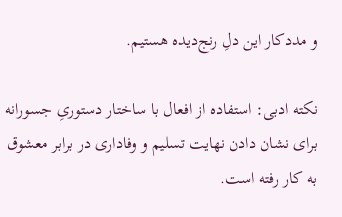و مددکار این دلِ رنج‌دیده هستیم.

نکته ادبی: استفاده از افعال با ساختار دستوریِ جسورانه برای نشان دادن نهایت تسلیم و وفاداری در برابر معشوق به کار رفته است.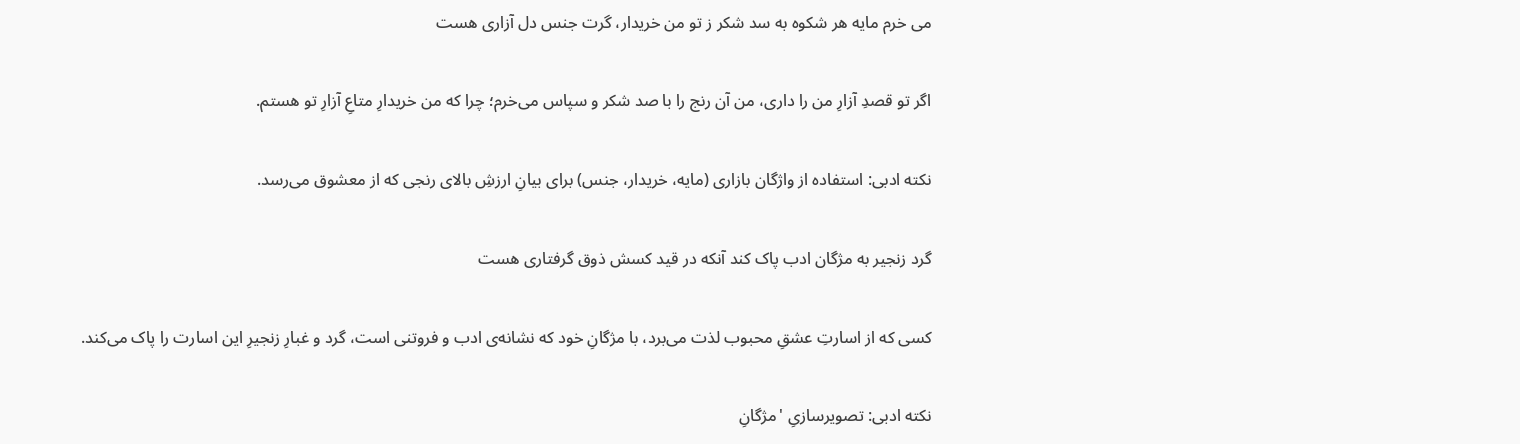می خرم مایه هر شکوه به سد شکر ز تو من خریدار، گرت جنس دل آزاری هست

اگر تو قصدِ آزارِ من را داری، من آن رنج را با صد شکر و سپاس می‌خرم؛ چرا که من خریدارِ متاعِ آزارِ تو هستم.

نکته ادبی: استفاده از واژگان بازاری (مایه، خریدار، جنس) برای بیانِ ارزشِ بالای رنجی که از معشوق می‌رسد.

گرد زنجیر به مژگان ادب پاک کند آنکه در قید کسش ذوق گرفتاری هست

کسی که از اسارتِ عشقِ محبوب لذت می‌برد، با مژگانِ خود که نشانه‌ی ادب و فروتنی است، گرد و غبارِ زنجیرِ این اسارت را پاک می‌کند.

نکته ادبی: تصویرسازیِ 'مژگانِ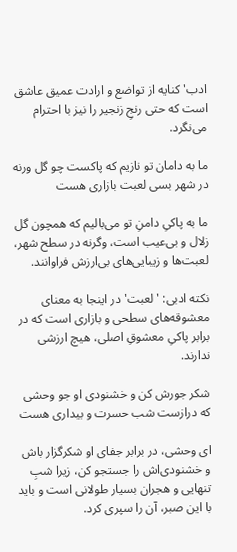ادب' کنایه از تواضع و ارادت عمیق عاشق است که حتی رنجِ زنجیر را نیز با احترام می‌نگرد.

ما به دامان تو نازیم که پاکست چو گل ورنه در شهر بسی لعبت بازاری هست

ما به پاکیِ دامنِ تو می‌بالیم که همچون گل زلال و بی‌عیب است، وگرنه در سطح شهر، لعبت‌ها و زیبایی‌های بی‌ارزش فراوانند.

نکته ادبی: 'لعبت' در اینجا به معنای معشوقه‌های سطحی و بازاری است که در برابر پاکیِ معشوقِ اصلی، هیچ ارزشی ندارند.

شکر جورش کن و خشنودی او جو وحشی که درازست شب حسرت و بیداری هست

ای وحشی، در برابر جفای او شکرگزار باش و خشنودی‌اش را جستجو کن، زیرا شبِ تنهایی و هجران بسیار طولانی است و باید با این صبر، آن را سپری کرد.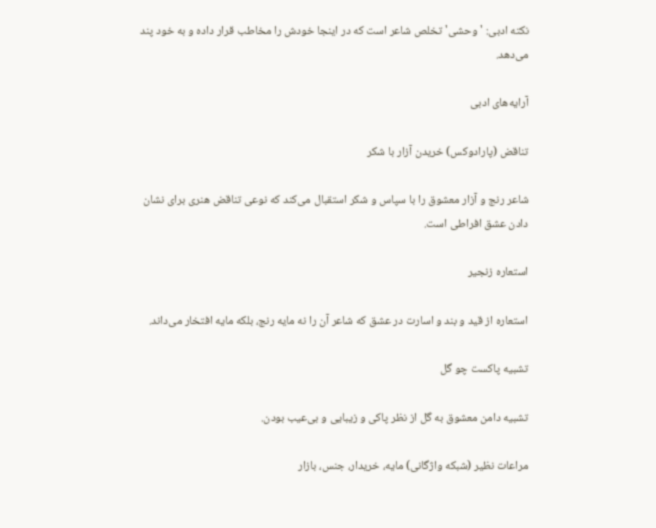نکته ادبی: 'وحشی' تخلص شاعر است که در اینجا خودش را مخاطب قرار داده و به خود پند می‌دهد.

آرایه‌های ادبی

تناقض (پارادوکس) خریدن آزار با شکر

شاعر رنج و آزار معشوق را با سپاس و شکر استقبال می‌کند که نوعی تناقض هنری برای نشان دادن عشق افراطی است.

استعاره زنجیر

استعاره از قید و بند و اسارت در عشق که شاعر آن را نه مایه رنج، بلکه مایه افتخار می‌داند.

تشبیه پاکست چو گل

تشبیه دامن معشوق به گل از نظر پاکی و زیبایی و بی‌عیب بودن.

مراعات نظیر (شبکه واژگانی) مایه، خریدار، جنس، بازار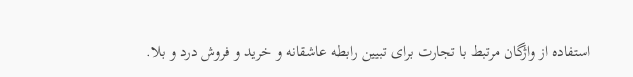استفاده از واژگان مرتبط با تجارت برای تبیین رابطه عاشقانه و خرید و فروش درد و بلا.